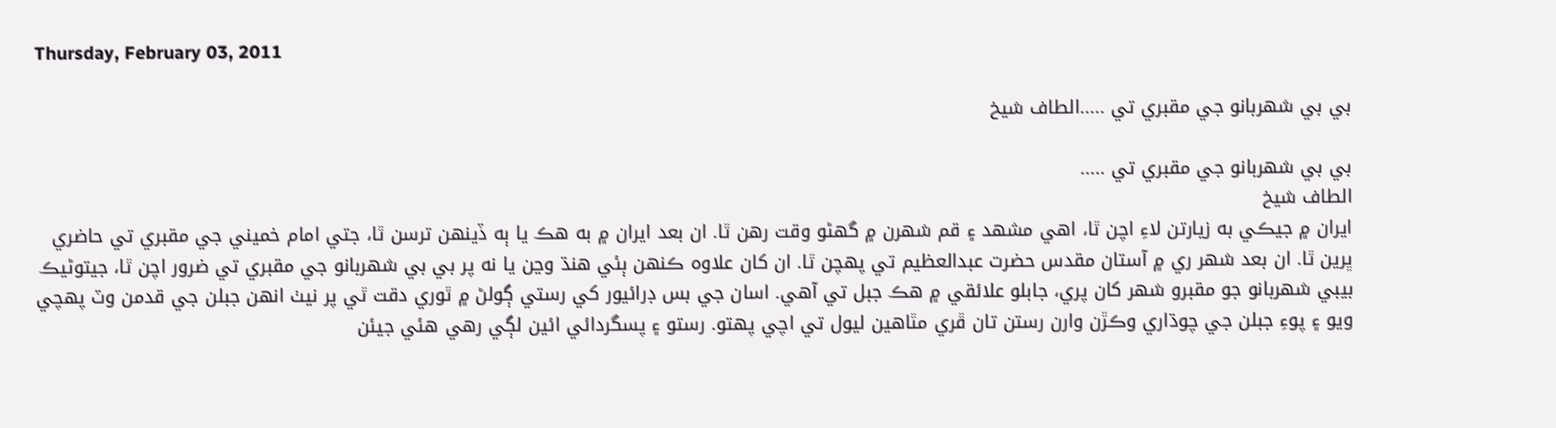Thursday, February 03, 2011

بي بي شهربانو جي مقبري تي .....الطاف شيخ

بي بي شهربانو جي مقبري تي .....
الطاف شيخ
ايران ۾ جيڪي به زيارتن لاءِ اچن ٿا، اهي مشهد ۽ قم شهرن ۾ گهڻو وقت رهن ٿا. ان بعد ايران ۾ به هڪ يا ٻه ڏينهن ترسن ٿا، جتي امام خميني جي مقبري تي حاضري ڀرين ٿا. ان بعد شهر ري ۾ آستان مقدس حضرت عبدالعظيم تي پهچن ٿا. ان کان علاوه ڪنهن ٻئي هنڌ وڃن يا نه پر بي بي شهربانو جي مقبري تي ضرور اچن ٿا، جيتوڻيڪ بيبي شهربانو جو مقبرو شهر کان پري، جابلو علائقي ۾ هڪ جبل تي آهي. اسان جي بس ڊرائيور کي رستي ڳولڻ ۾ ٿوري دقت ٿي پر نيٺ انهن جبلن جي قدمن وٽ پهچي ويو ۽ پوءِ جبلن جي چوڌاري وڪڙن وارن رستن تان ڦري مٿاهين ليول تي اچي پهتو. رستو ۽ پسگردائي ائين لڳي رهي هئي جيئن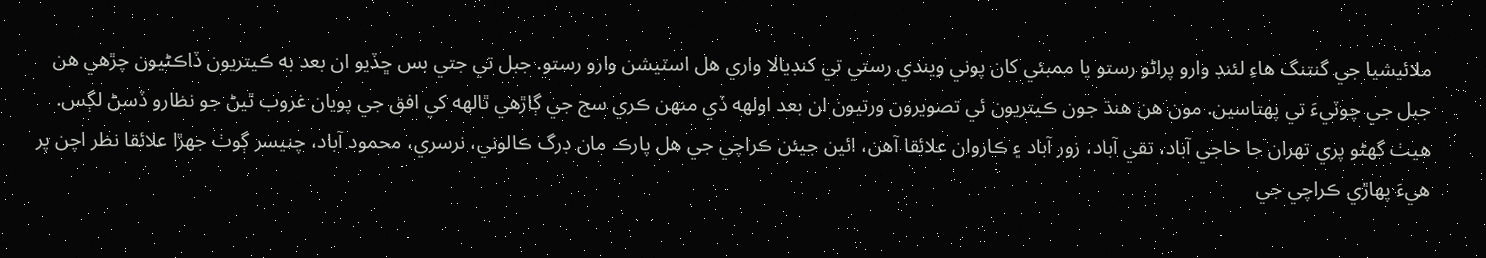ملائيشيا جي گنتنگ هاءِ لئنڊ وارو پراڻو رستو يا ممبئي کان پوني ويندي رستي تي کنڊيالا واري هل اسٽيشن وارو رستو. جبل تي جتي بس ڇڏيو ان بعد به ڪيتريون ڏاڪڻيون چڙهي هن جبل جي چوٽيءَ تي پهتاسين. مون هن هنڌ جون ڪيتريون ئي تصويرون ورتيون ان بعد اولهه ڏي منهن ڪري سج جي ڳاڙهي ٿالهه کي افق جي پويان غروب ٿيڻ جو نظارو ڏسڻ لڳس. هيٺ گهڻو پري تهران جا حاجي آباد، تقي آباد، زور آباد ۽ ڪاروان علائقا آهن، ائين جيئن ڪراچي جي هل پارڪ مان ڊرگ ڪالوني، نرسري، محمود آباد، چنيسر ڳوٺ جهڙا علائقا نظر اچن پر هيءَ پهاڙي ڪراچي جي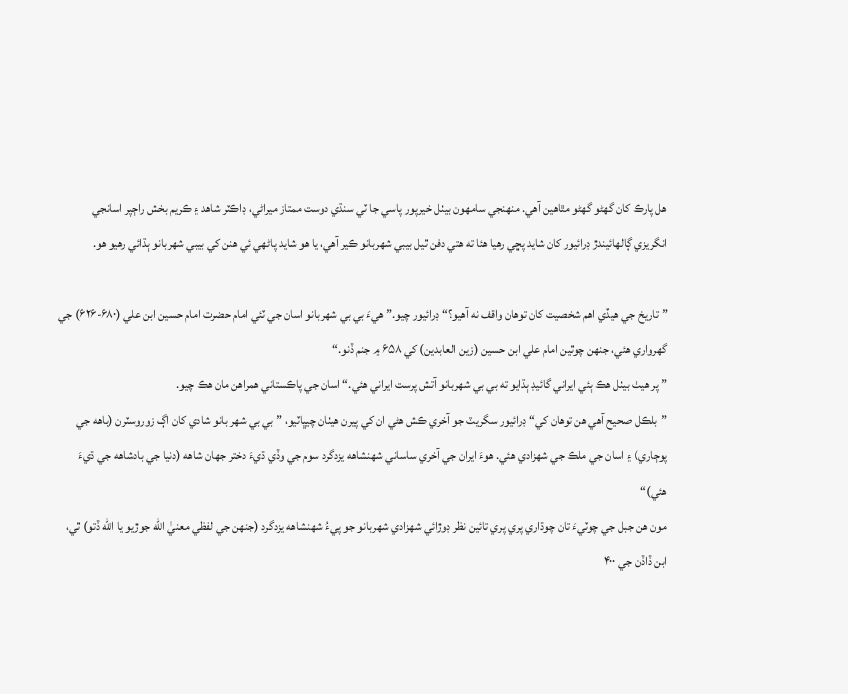هل پارڪ کان گهڻو گهڻو مٿاهين آهي. منهنجي سامهون بيٺل خيرپور پاسي جا ٽي سنڌي دوست ممتاز ميراڻي، ڊاڪٽر شاهد ۽ ڪريم بخش راڄپر اسانجي انگريزي ڳالهائيندڙ ڊرائيور کان شايد پڇي رهيا هئا ته هتي دفن ٿيل بيبي شهربانو ڪير آهي، يا هو شايد پاڻهي ئي هنن کي بيبي شهربانو ٻڌائي رهيو هو.

”تاريخ جي هيڏي اهم شخصيت کان توهان واقف نه آهيو؟“ ڊرائيور چيو.” هيءَ بي بي شهربانو اسان جي ٽئي امام حضرت امام حسين ابن علي (۶۸۰-۶۲۶) جي گهرواري هئي، جنهن چوٿين امام علي ابن حسين (زين العابدين) کي ۶۵۸ ۾ جنم ڏنو.“
” پر هيٺ بيٺل هڪ ٻئي ايراني گائيڊ ٻڌايو ته بي بي شهربانو آتش پرست ايراني هئي.“ اسان جي پاڪستاني همراهن مان هڪ چيو.
”بلڪل صحيح آهي هن توهان کي“ ڊرائيور سگريٽ جو آخري ڪش هڻي ان کي پيرن هيٺان چيڀاٽيو، ”بي بي شهر بانو شادي کان اڳ زوروسٽرن (باهه جي پوڄاري) ۽ اسان جي ملڪ جي شهزادي هئي. هوءَ ايران جي آخري ساساني شهنشاهه يزدگرد سوم جي وڏي ڌيءَ دختر جهان شاهه (دنيا جي بادشاهه جي ڌيءَ هئي)“
مون هن جبل جي چوٽيءَ تان چوڌاري پري پري تائين نظر ڊوڙائي شهزادي شهربانو جو پيءُ شهنشاهه يزدگرد (جنهن جي لفظي معنيٰ الله جوڙيو يا الله ڏتو) ٿي، ابن ڏاڏن جي ۴۰۰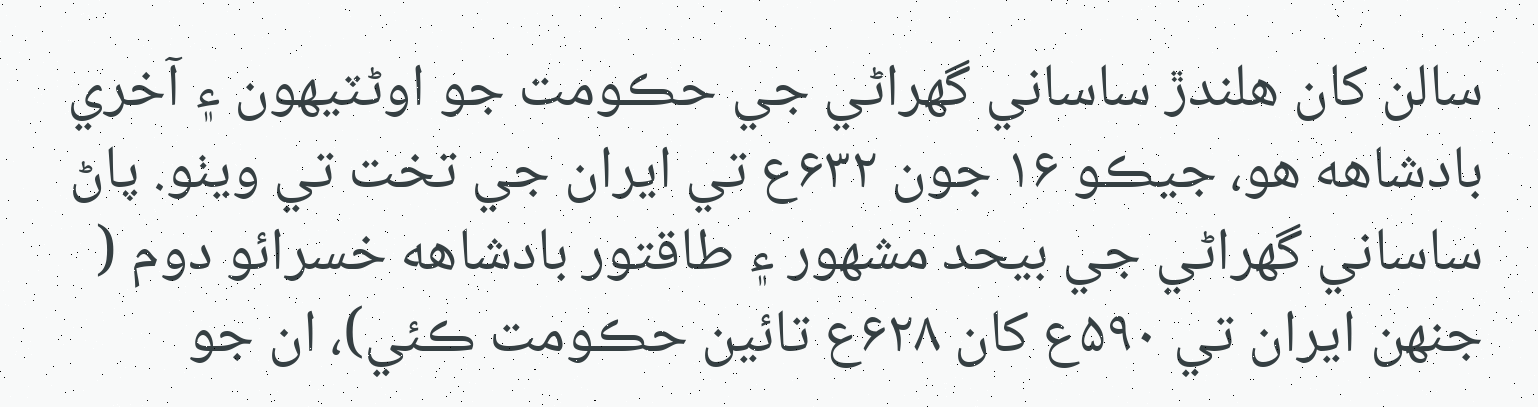سالن کان هلندڙ ساساني گهراڻي جي حڪومت جو اوڻٽيهون ۽ آخري بادشاهه هو، جيڪو ۱۶ جون ۶۳۲ع تي ايران جي تخت تي ويٺو. پاڻ ساساني گهراڻي جي بيحد مشهور ۽ طاقتور بادشاهه خسرائو دوم ( جنهن ايران تي ۵۹۰ع کان ۶۲۸ع تائين حڪومت ڪئي)، ان جو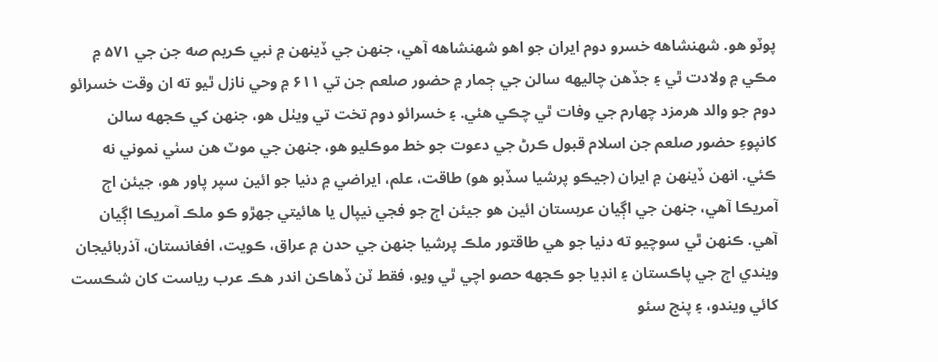پوٽو هو. شهنشاهه خسرو دوم ايران جو اهو شهنشاهه آهي، جنهن جي ڏينهن ۾ نبي ڪريم صه جن جي ۵۷۱ ۾ مڪي ۾ ولادت ٿي ۽ جڏهن چاليهه سالن جي ڄمار ۾ حضور صلعم جن تي ۶۱۱ ۾ وحي نازل ٿيو ته ان وقت خسرائو دوم جو والد هرمزد چهارم جي وفات ٿي چڪي هئي. ۽ خسرائو دوم تخت تي ويٺل هو، جنهن کي ڪجهه سالن کانپوءِ حضور صلعم جن اسلام قبول ڪرڻ جي دعوت جو خط موڪليو هو، جنهن جي موٽ هن سٺي نموني نه ڪئي. انهن ڏينهن ۾ ايران (جيڪو پرشيا سڏبو هو) طاقت، علم، ايراضي ۾ دنيا جو ائين سپر پاور هو، جيئن اڄ آمريڪا آهي، جنهن جي اڳيان عربستان ائين هو جيئن اڄ جو فجي نيپال يا هائيتي جهڙو ڪو ملڪ آمريڪا اڳيان آهي. ڪنهن ٿي سوچيو ته دنيا جو هي طاقتور ملڪ پرشيا جنهن جي حدن ۾ عراق، ڪويت، افغانستان، آذربائيجان ويندي اڄ جي پاڪستان ۽ انڊيا جو ڪجهه حصو اچي ٿي ويو، فقط ٽن ڏهاڪن اندر هڪ عرب رياست کان شڪست کائي ويندو، ۽ پنج سئو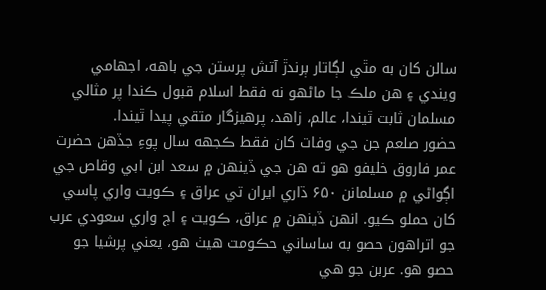سالن کان به مٿي لڳاتار ٻرندڙ آتش پرستن جي باهه، اجهامي ويندي ۽ هن ملڪ جا ماڻهو نه فقط اسلام قبول ڪندا پر مثالي مسلمان ثابت ٿيندا، عالم، زاهد، پرهيزگار متقي پيدا ٿيندا.
حضور صلعم جن جي وفات کان فقط ڪجهه سال پوءِ جڏهن حضرت عمر فاروق خليفو هو ته هن جي ڏينهن ۾ سعد ابن ابي وقاص جي اڳواڻي ۾ مسلمانن ۶۵۰ ڌاري ايران تي عراق ۽ ڪويت واري پاسي کان حملو ڪيو. انهن ڏينهن ۾ عراق، ڪويت ۽ اڄ واري سعودي عرب جو اتراهون حصو به ساساني حڪومت هيٺ هو، يعني پرشيا جو حصو هو. عربن جو هي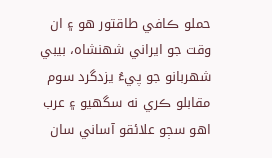حملو ڪافي طاقتور هو ۽ ان وقت جو ايراني شهنشاه، بيبي شهربانو جو پيءُ يزدگرد سوم مقابلو ڪري نه سگهيو ۽ عرب اهو سڄو علائقو آساني سان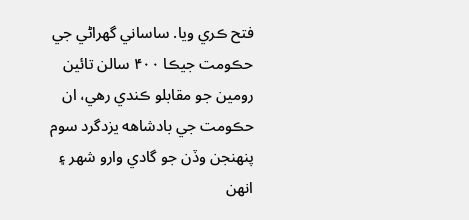فتح ڪري ويا. ساساني گهراڻي جي حڪومت جيڪا ۴۰۰ سالن تائين رومين جو مقابلو ڪندي رهي، ان حڪومت جي بادشاهه يزدگرد سوم پنهنجن وڏن جو گادي وارو شهر ۽ انهن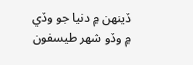ڏينهن ۾ دنيا جو وڏي ۾ وڏو شهر طيسفون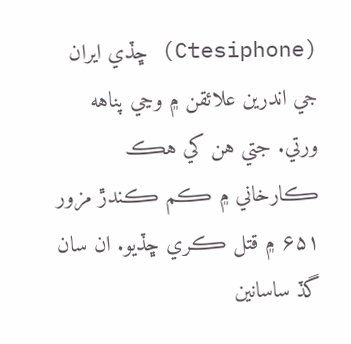(Ctesiphone) ڇڏي ايران جي اندرين علائقن ۾ وڃي پناهه ورتي. جتي هن کي هڪ ڪارخاني ۾ ڪم ڪندڙ مزور ۶۵۱ ۾ قتل ڪري ڇڏيو. ان سان گڏ ساسانين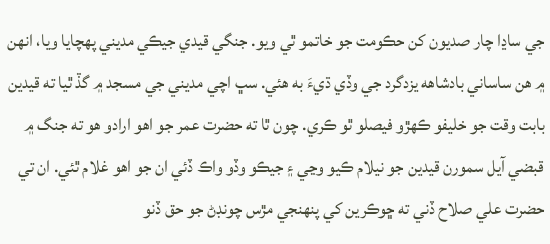جي ساڍا چار صديون کن حڪومت جو خاتمو ٿي ويو. جنگي قيدي جيڪي مديني پهچايا ويا، انهن ۾ هن ساساني بادشاهه يزدگرد جي وڏي ڌيءَ به هئي. سڀ اچي مديني جي مسجد ۾ گڏ ٿيا ته قيدين بابت وقت جو خليفو ڪهڙو فيصلو ٿو ڪري. چون ٿا ته حضرت عمر جو اهو ارادو هو ته جنگ ۾ قبضي آيل سمورن قيدين جو نيلام ڪيو وڃي ۽ جيڪو وڏو واڪ ڏئي ان جو اهو غلام ٿئي. ان تي حضرت علي صلاح ڏني ته ڇوڪرين کي پنهنجي مڙس چونڊڻ جو حق ڏنو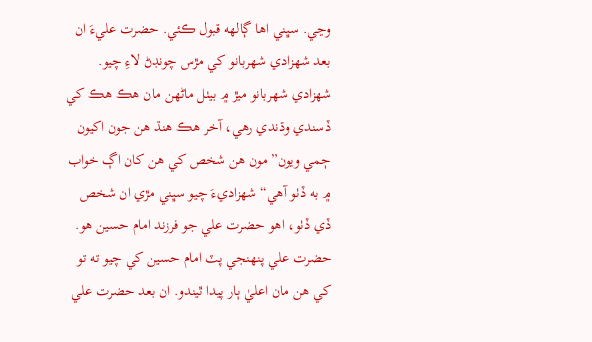وڃي. سڀني اها ڳالهه قبول ڪئي. حضرت عليءَ ان بعد شهزادي شهربانو کي مڙس چونڊڻ لاءِ چيو. شهزادي شهربانو ميڙ ۾ بيٺل ماڻهن مان هڪ هڪ کي ڏسندي وڌندي رهي، آخر هڪ هنڌ هن جون اکيون ڄمي ويون” مون هن شخص کي هن کان اڳ خواب ۾ به ڏٺو آهي“ شهزاديءَ چيو سڀني مڙي ان شخص ڏي ڏٺو، اهو حضرت علي جو فرزند امام حسين هو. حضرت علي پنهنجي پٽ امام حسين کي چيو ته تو کي هن مان اعليٰ ٻار پيدا ٿيندو. ان بعد حضرت علي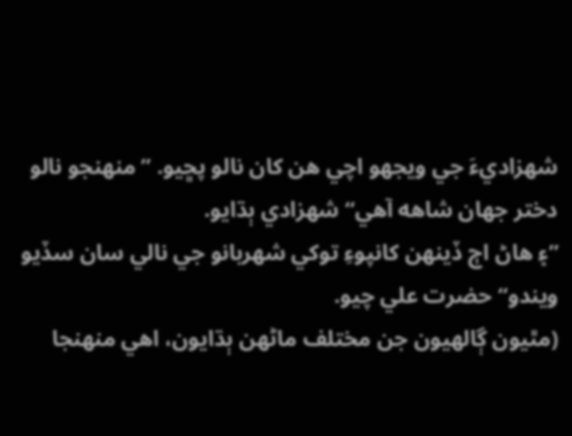شهزاديءَ جي ويجهو اچي هن کان نالو پڇيو. ”منهنجو نالو دختر جهان شاهه آهي“ شهزادي ٻڌايو.
”۽ هاڻ اڄ ڏينهن کانپوءِ توکي شهربانو جي نالي سان سڏيو ويندو“ حضرت علي چيو.
(مٿيون ڳالهيون جن مختلف ماڻهن ٻڌايون، اهي منهنجا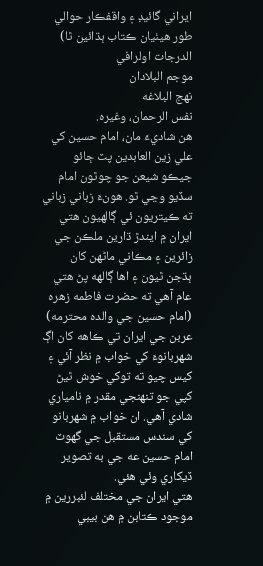ايراني گائيڊ ۽ واقفڪار حوالي طور هيٺيان ڪتاب ٻڌائين ٿا)
الدرجات اولرافي
موجم البلادان
نهج البلاغه
نفس الرحمان، وغيره.
هن شاديءَ مان، امام حسين کي علي زين العابدين پٽ ڄائو جيڪو شيعن جو چوٿون امام سڏيو وڃي ٿو. هونءَ زباني زباني ته ڪيتريون ئي ڳالهيون هتي ايران ۾ ايندڙ ڌارين ملڪن جي زائرين ۽ مڪاني ماڻهن کان ٻڌجن ٿيون ۽ اها ڳالهه پڻ هتي عام آهي ته حضرت فاطمه زهره (امام حسين جي والده محترمه) عربن جي ايران تي ڪاهه کان اڳ شهربانوءَ کي خواب ۾ نظر آئي ۽ کيس چيو ته توکي خوش ٿيڻ کپي جو تنهنجي مقدر ۾ نامياري شادي آهي. ان خواب ۾ شهربانو کي سندس مستقبل جي گهوٽ امام حسين عه جي به تصوير ڏيکاري وئي هئي.
هتي ايران جي مختلف لئبررين ۾ موجود ڪتابن ۾ هن بيبي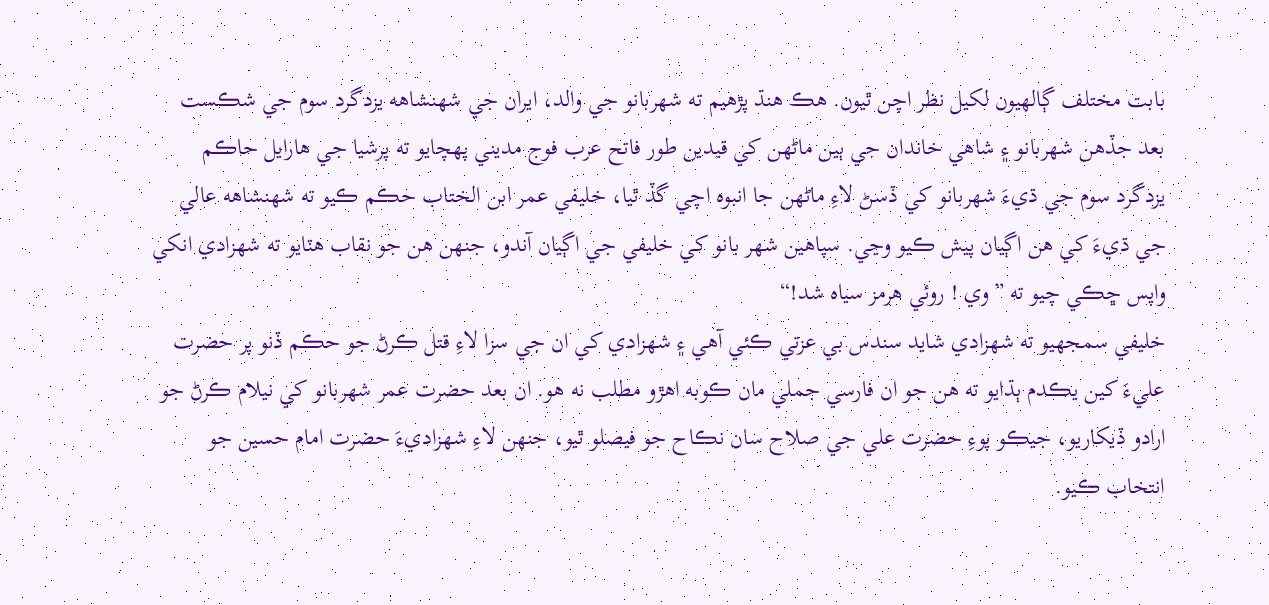بابت مختلف ڳالهيون لکيل نظر اچن ٿيون. هڪ هنڌ پڙهيم ته شهربانو جي والد، ايران جي شهنشاهه يزدگرد سوم جي شڪست بعد جڏهن شهربانو ۽ شاهي خاندان جي ٻين ماڻهن کي قيدين طور فاتح عرب فوج مديني پهچايو ته پرشيا جي هارايل حاڪم يزدگرد سوم جي ڌيءَ شهربانو کي ڏسڻ لاءِ ماڻهن جا انبوه اچي گڏ ٿيا، خليفي عمر ابن الختاب حڪم ڪيو ته شهنشاهه عالي جي ڌيءَ کي هن اڳيان پيش ڪيو وڃي. سپاهين شهر بانو کي خليفي جي اڳيان آندو، جنهن هن جو نقاب هٽايو ته شهزادي انکي واپس ڇڪي چيو ته ”وي ! روئي هرمز سياه شد!“
خليفي سمجهيو ته شهزادي شايد سندس بي عزتي ڪئي آهي ۽ شهزادي کي ان جي سزا لاءِ قتل ڪرڻ جو حڪم ڏنو پر حضرت عليءَ کين يڪدم ٻڌايو ته هن جو ان فارسي جملي مان ڪوبه اهڙو مطلب نه هو. ان بعد حضرت عمر شهربانو کي نيلام ڪرڻ جو ارادو ڏيکاريو، جيڪو پوءِ حضرت علي جي صلاح سان نڪاح جو فيصلو ٿيو، جنهن لاءِ شهزاديءَ حضرت امام حسين جو انتخاب ڪيو.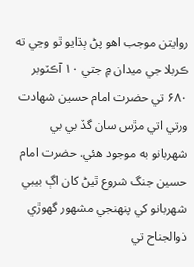روايتن موجب اهو پڻ ٻڌايو ٿو وڃي ته ڪربلا جي ميدان ۾ جتي ۱۰ آڪٽوبر ۶۸۰ تي حضرت امام حسين شهادت ورتي اتي مڙس سان گڏ بي بي شهربانو به موجود هئي. حضرت امام حسين جنگ شروع ٿيڻ کان اڳ بيبي شهربانو کي پنهنجي مشهور گهوڙي ذوالجناح تي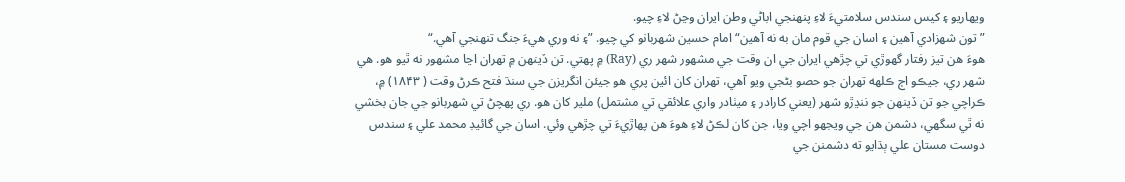ويهاريو ۽ کيس سندس سلامتيءَ لاءِ پنهنجي اباڻي وطن ايران وڃڻ لاءِ چيو.
”تون شهزادي آهين ۽ اسان جي قوم مان به نه آهين“ امام حسين شهربانو کي چيو. ”۽ نه وري هيءَ جنگ تنهنجي آهي.“
هوءَ هن تيز رفتار گهوڙي تي چڙهي ايران جي ان وقت جي مشهور شهر ري (Ray) ۾ پهتي. تن ڏينهن ۾ تهران اڃا مشهور نه ٿيو هو. هي شهر ري، جيڪو اڄ ڪلهه تهران جو حصو بڻجي ويو آهي، تهران کان ائين پري هو جيئن انگريزن جي سنڌ فتح ڪرڻ وقت ( ۱۸۴۳) ۾، ڪراچي جو تن ڏينهن جو ننڍڙو شهر (يعني کارادر ۽ ميٺادر واري علائقي تي مشتمل) ملير کان هو. ري پهچڻ تي شهربانو جي جان بخشي نه ٿي سگهي، دشمن هن جي ويجهو اچي ويا، جن کان لڪڻ لاءِ هوءَ هن پهاڙيءَ تي چڙهي وئي. اسان جي گائيڊ محمد علي ۽ سندس دوست مستان علي ٻڌايو ته دشمنن جي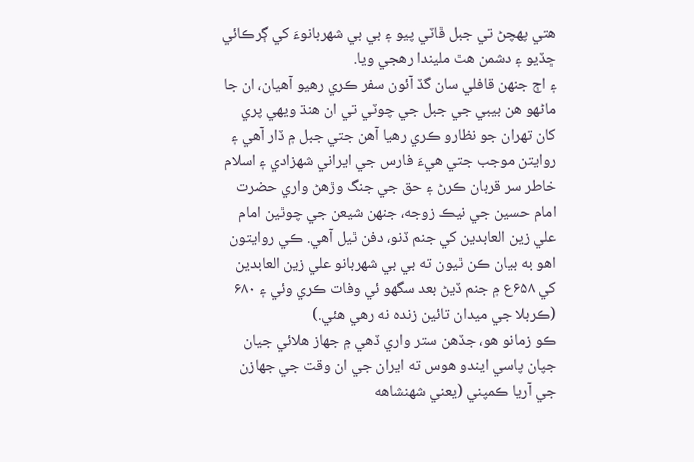هتي پهچڻ تي جبل ڦاٽي پيو ۽ بي بي شهربانوءَ کي ڳرڪائي ڇڏيو ۽ دشمن هٿ مليندا رهجي ويا.
۽ اڄ جنهن قافلي سان گڏ آئون سفر ڪري رهيو آهيان، ان جا ماڻهو هن بيبي جي جبل جي چوٽي تي ان هنڌ ويهي پري کان تهران جو نظارو ڪري رهيا آهن جتي جبل ۾ ڏار آهي ۽ روايتن موجب جتي هيءَ فارس جي ايراني شهزادي ۽ اسلام خاطر سر قربان ڪرڻ ۽ حق جي جنگ وڙهڻ واري حضرت امام حسين جي نيڪ زوجه، جنهن شيعن جي چوٿين امام علي زين العابدين کي جنم ڏنو، دفن ٿيل آهي. ڪي روايتون اهو به بيان ڪن ٿيون ته بي بي شهربانو علي زين العابدين کي ۶۵۸ع ۾ جنم ڏيڻ بعد سگهو ئي وفات ڪري وئي ۽ ۶۸۰ (ڪربلا جي ميدان تائين زنده نه رهي هئي.)
ڪو زمانو هو، جڏهن ستر واري ڏهي ۾ جهاز هلائي جيان جپان پاسي ايندو هوس ته ايران جي ان وقت جي جهازن جي آريا ڪمپني (يعني شهنشاهه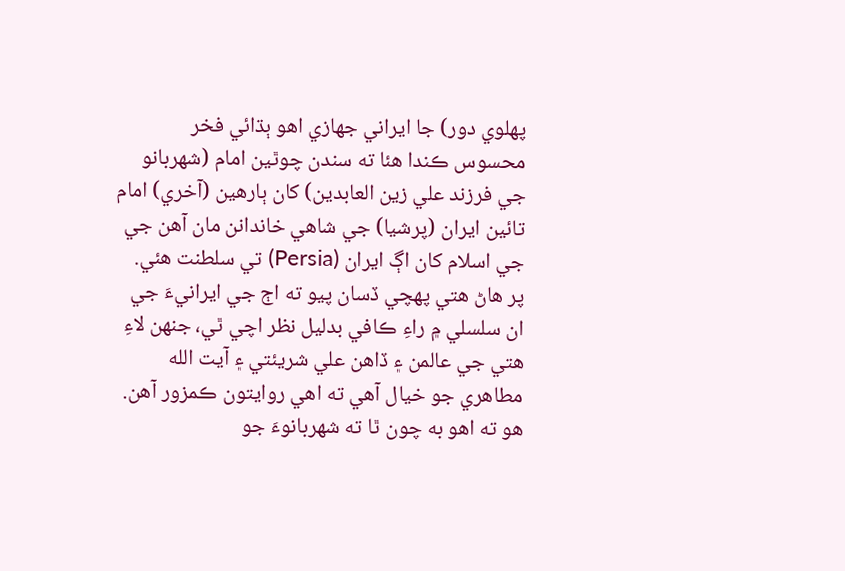پهلوي دور) جا ايراني جهازي اهو ٻڌائي فخر محسوس ڪندا هئا ته سندن چوٿين امام (شهربانو جي فرزند علي زين العابدين) کان ٻارهين (آخري) امام تائين ايران (پرشيا) جي شاهي خاندانن مان آهن جي جي اسلام کان اڳ ايران (Persia) تي سلطنت هئي. پر هاڻ هتي پهچي ڏسان پيو ته اڄ جي ايرانيءَ جي ان سلسلي ۾ راءِ ڪافي بدليل نظر اچي ٿي، جنهن لاءِ هتي جي عالمن ۽ ڏاهن علي شريئتي ۽ آيت الله مطاهري جو خيال آهي ته اهي روايتون ڪمزور آهن. هو ته اهو به چون ٿا ته شهربانوءَ جو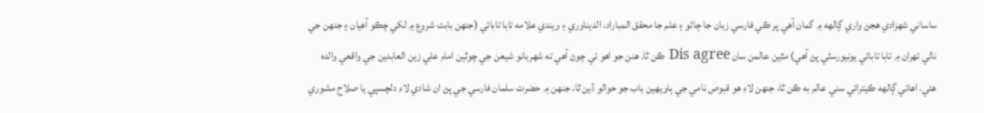ساساني شهزادي هجڻ واري ڳالهه ۾ گمان آهي پر ڪي فارسي زبان جا ڄاڻو ۽ علم جا محقق المباراد، الديناوري ۽ ويندي علامه تابا تابائي (جنهن بابت شروع ۾ لکي چڪو آهيان ۽ جنهن جي نالي تهران ۾ تابا تابائي يونيورسٽي پڻ آهي) مٿين عالمن سان Dis agree ڪن ٿا. هنن جو اهو ئي چوڻ آهي ته شهربانو شيعن جي چوٿين امام علي زين العابدين جي واقعي والده هئي. اهائي ڳالهه ڪيترائي سني عالم به ڪن ٿا، جنهن لاءِ هو قبوص نامي جي ٻاويهين باب جو حوالو ڏين ٿا، جنهن ۾ حضرت سلمان فارسي جي پڻ ان شادي لاءِ دلچسپي يا صلاح مشوري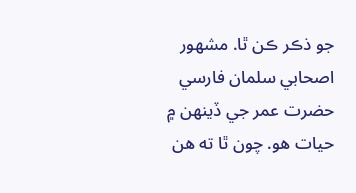جو ذڪر ڪن ٿا. مشهور اصحابي سلمان فارسي حضرت عمر جي ڏينهن ۾ حيات هو. چون ٿا ته هن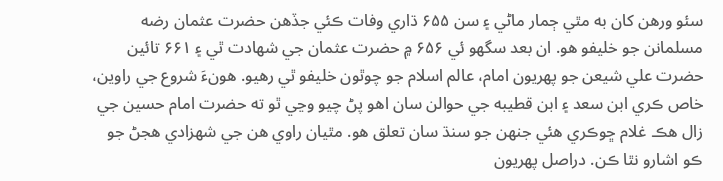سئو ورهن کان به مٿي ڄمار ماڻي ۽ سن ۶۵۵ ڌاري وفات ڪئي جڏهن حضرت عثمان رضه مسلمانن جو خليفو هو. ان بعد سگهو ئي ۶۵۶ ۾ حضرت عثمان جي شهادت ٿي ۽ ۶۶۱ تائين حضرت علي شيعن جو پهريون امام، عالم اسلام جو چوٿون خليفو ٿي رهيو. هونءَ شروع جي راوين، خاص ڪري ابن سعد ۽ ابن قطيبه جي حوالن سان اهو پڻ چيو وڃي ٿو ته حضرت امام حسين جي زال هڪ غلام ڇوڪري هئي جنهن جو سنڌ سان تعلق هو. مٿيان راوي هن جي شهزادي هجڻ جو ڪو اشارو نٿا ڪن. دراصل پهريون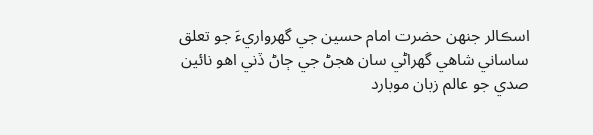اسڪالر جنهن حضرت امام حسين جي گهرواريءَ جو تعلق ساساني شاهي گهراڻي سان هجڻ جي ڄاڻ ڏني اهو نائين صدي جو عالم زبان موبارد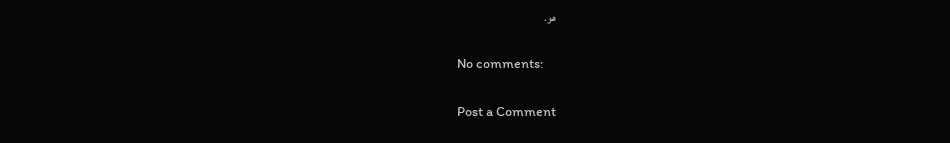هو.

No comments:

Post a Comment